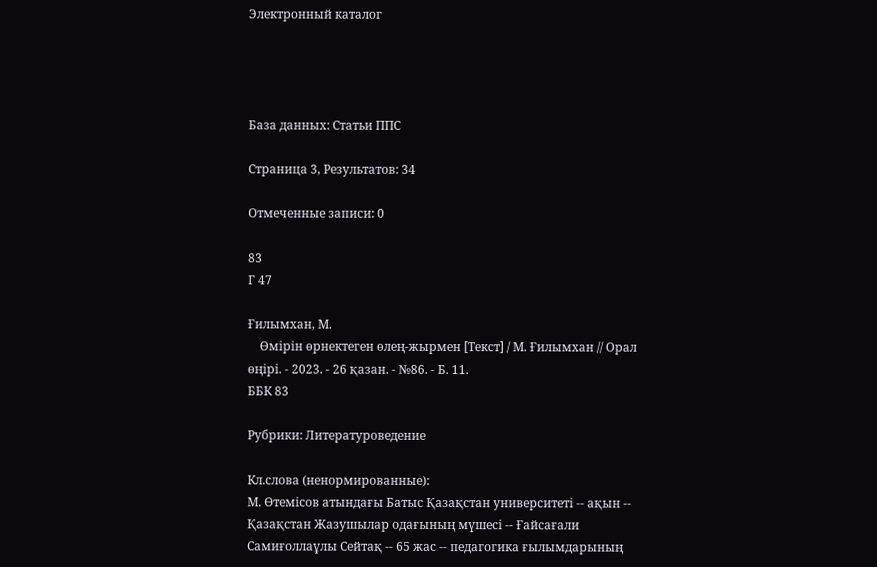Электронный каталог




База данных: Статьи ППС

Страница 3, Результатов: 34

Отмеченные записи: 0

83
Г 47

Ғилымхан, М.
    Өмірін өрнектеген өлең-жырмен [Текст] / М. Ғилымхан // Орал өңірі. - 2023. - 26 қазан. - №86. - Б. 11.
ББК 83

Рубрики: Литературоведение

Кл.слова (ненормированные):
М. Өтемісов атындағы Батыс Қазақстан университеті -- ақын -- Қазақстан Жазушылар одағының мүшесі -- Ғайсағали Самиғоллаұлы Сейтақ -- 65 жас -- педагогика ғылымдарының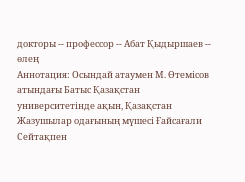докторы -- профессор -- Абат Қыдыршаев -- өлең
Аннотация: Осындай атаумен М. Өтемісов атындағы Батыс Қазақстан университетінде ақын, Қазақстан Жазушылар одағының мүшесі Ғайсағали Сейтақпен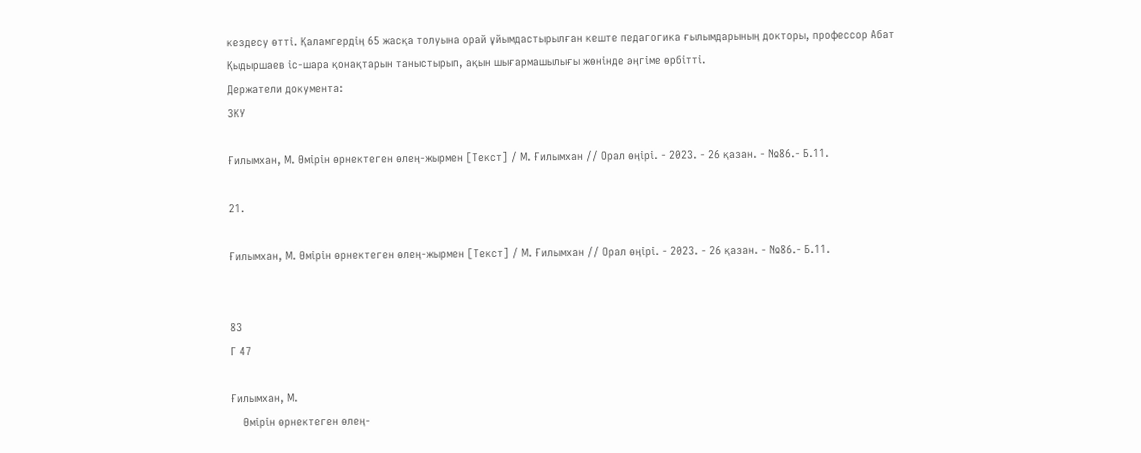кездесу өтті. Қаламгердің 65 жасқа толуына орай ұйымдастырылған кеште педагогика ғылымдарының докторы, профессор Абат Қыдыршаев іс-шара қонақтарын таныстырып, ақын шығармашылығы жөнінде әңгіме өрбітті.
Держатели документа:
ЗКУ

Ғилымхан, М. Өмірін өрнектеген өлең-жырмен [Текст] / М. Ғилымхан // Орал өңірі. - 2023. - 26 қазан. - №86.- Б.11.

21.

Ғилымхан, М. Өмірін өрнектеген өлең-жырмен [Текст] / М. Ғилымхан // Орал өңірі. - 2023. - 26 қазан. - №86.- Б.11.


83
Г 47

Ғилымхан, М.
    Өмірін өрнектеген өлең-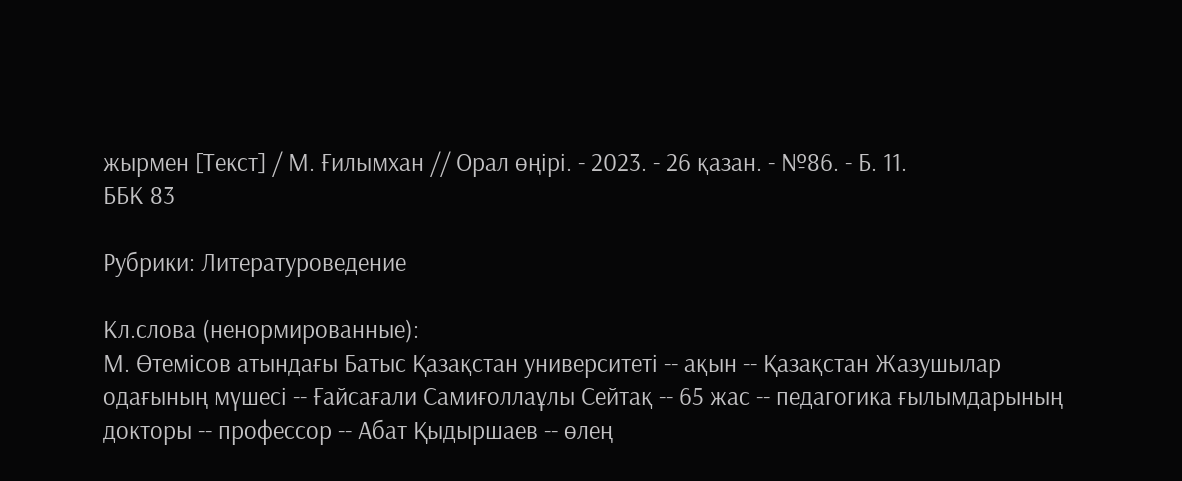жырмен [Текст] / М. Ғилымхан // Орал өңірі. - 2023. - 26 қазан. - №86. - Б. 11.
ББК 83

Рубрики: Литературоведение

Кл.слова (ненормированные):
М. Өтемісов атындағы Батыс Қазақстан университеті -- ақын -- Қазақстан Жазушылар одағының мүшесі -- Ғайсағали Самиғоллаұлы Сейтақ -- 65 жас -- педагогика ғылымдарының докторы -- профессор -- Абат Қыдыршаев -- өлең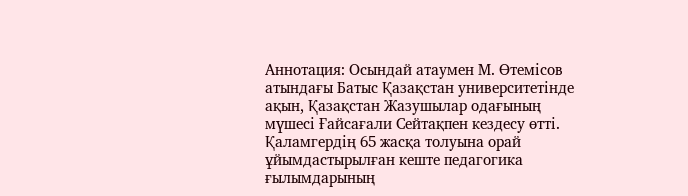Аннотация: Осындай атаумен М. Өтемісов атындағы Батыс Қазақстан университетінде ақын, Қазақстан Жазушылар одағының мүшесі Ғайсағали Сейтақпен кездесу өтті. Қаламгердің 65 жасқа толуына орай ұйымдастырылған кеште педагогика ғылымдарының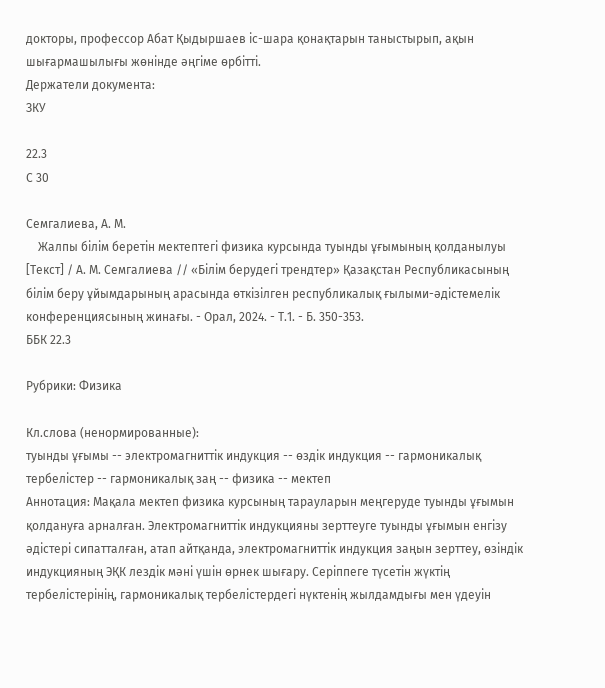докторы, профессор Абат Қыдыршаев іс-шара қонақтарын таныстырып, ақын шығармашылығы жөнінде әңгіме өрбітті.
Держатели документа:
ЗКУ

22.3
С 30

Семгалиева, А. М.
    Жалпы білім беретін мектептегі физика курсында туынды ұғымының қолданылуы [Текст] / А. М. Семгалиева // «Білім берудегі трендтер» Қазақстан Республикасының білім беру ұйымдарының арасында өткізілген республикалық ғылыми-әдістемелік конференциясының жинағы. - Орал, 2024. - Т.1. - Б. 350-353.
ББК 22.3

Рубрики: Физика

Кл.слова (ненормированные):
туынды ұғымы -- электромагниттік индукция -- өздік индукция -- гармоникалық тербелістер -- гармоникалық заң -- физика -- мектеп
Аннотация: Мақала мектеп физика курсының тарауларын меңгеруде туынды ұғымын қолдануға арналған. Электромагниттік индукцияны зерттеуге туынды ұғымын енгізу әдістері сипатталған, атап айтқанда, электромагниттік индукция заңын зерттеу, өзіндік индукцияның ЭҚК лездік мәні үшін өрнек шығару. Серіппеге түсетін жүктің тербелістерінің, гармоникалық тербелістердегі нүктенің жылдамдығы мен үдеуін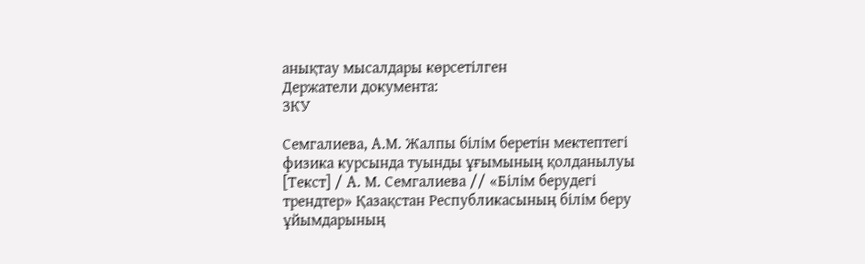анықтау мысалдары көрсетілген
Держатели документа:
ЗКУ

Семгалиева, А.М. Жалпы білім беретін мектептегі физика курсында туынды ұғымының қолданылуы [Текст] / А. М. Семгалиева // «Білім берудегі трендтер» Қазақстан Республикасының білім беру ұйымдарының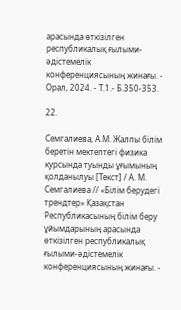арасында өткізілген республикалық ғылыми-әдістемелік конференциясының жинағы. - Орал, 2024. - Т.1.- Б.350-353.

22.

Семгалиева, А.М. Жалпы білім беретін мектептегі физика курсында туынды ұғымының қолданылуы [Текст] / А. М. Семгалиева // «Білім берудегі трендтер» Қазақстан Республикасының білім беру ұйымдарының арасында өткізілген республикалық ғылыми-әдістемелік конференциясының жинағы. -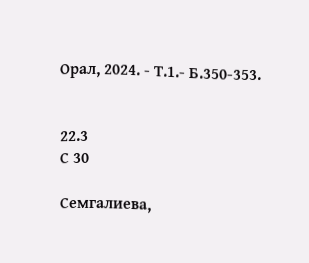Орал, 2024. - Т.1.- Б.350-353.


22.3
С 30

Семгалиева,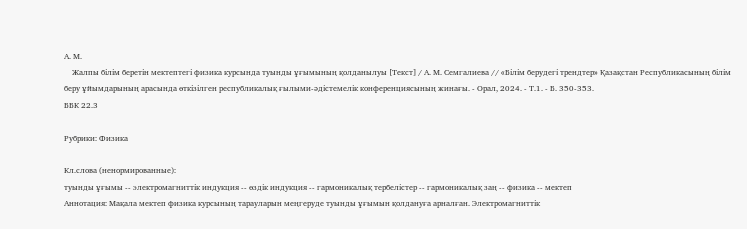А. М.
    Жалпы білім беретін мектептегі физика курсында туынды ұғымының қолданылуы [Текст] / А. М. Семгалиева // «Білім берудегі трендтер» Қазақстан Республикасының білім беру ұйымдарының арасында өткізілген республикалық ғылыми-әдістемелік конференциясының жинағы. - Орал, 2024. - Т.1. - Б. 350-353.
ББК 22.3

Рубрики: Физика

Кл.слова (ненормированные):
туынды ұғымы -- электромагниттік индукция -- өздік индукция -- гармоникалық тербелістер -- гармоникалық заң -- физика -- мектеп
Аннотация: Мақала мектеп физика курсының тарауларын меңгеруде туынды ұғымын қолдануға арналған. Электромагниттік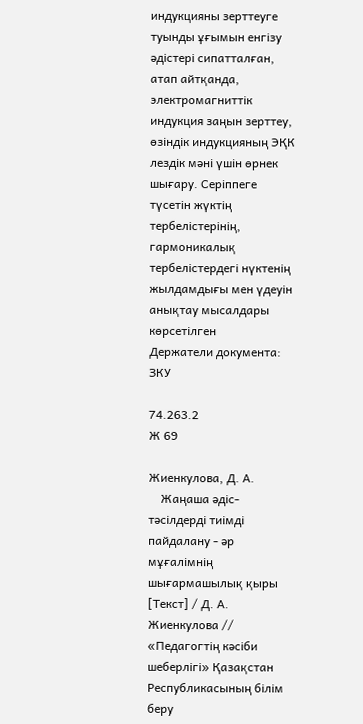индукцияны зерттеуге туынды ұғымын енгізу әдістері сипатталған, атап айтқанда, электромагниттік индукция заңын зерттеу, өзіндік индукцияның ЭҚК лездік мәні үшін өрнек шығару. Серіппеге түсетін жүктің тербелістерінің, гармоникалық тербелістердегі нүктенің жылдамдығы мен үдеуін анықтау мысалдары көрсетілген
Держатели документа:
ЗКУ

74.263.2
Ж 69

Жиенкулова, Д. А.
    Жаңаша әдіс-тәсілдерді тиімді пайдалану - әр мұғалімнің шығармашылық қыры [Текст] / Д. А. Жиенкулова // «Педагогтің кәсіби шеберлігі» Қазақстан Республикасының білім беру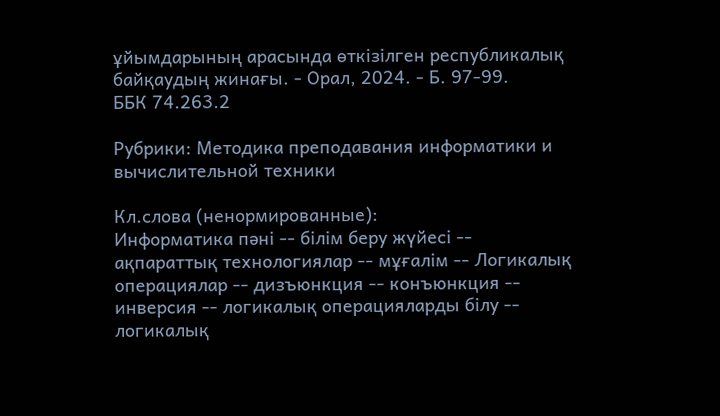ұйымдарының арасында өткізілген республикалық байқаудың жинағы. - Орал, 2024. - Б. 97-99.
ББК 74.263.2

Рубрики: Методика преподавания информатики и вычислительной техники

Кл.слова (ненормированные):
Информатика пәні -- білім беру жүйесі -- ақпараттық технологиялар -- мұғалім -- Логикалық операциялар -- дизъюнкция -- конъюнкция -- инверсия -- логикалық операцияларды білу -- логикалық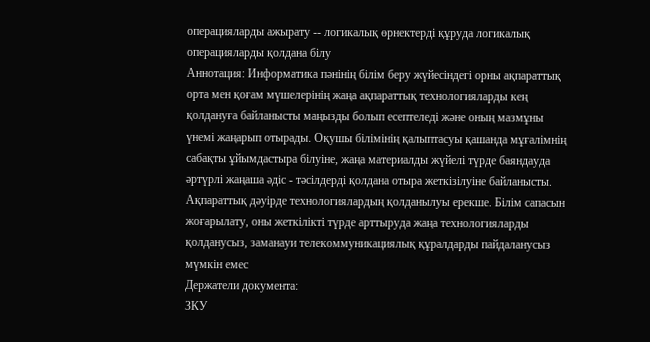операцияларды ажырату -- логикалық өрнектерді құруда логикалық операцияларды қолдана білу
Аннотация: Информатика пәнінің білім беру жүйесіндегі орны ақпараттық орта мен қоғам мүшелерінің жаңа ақпараттық технологияларды кең қолдануға байланысты маңызды болып есептеледі және оның мазмұны үнемі жаңарып отырады. Оқушы білімінің қалыптасуы қашанда мұғалімнің сабақты ұйымдастыра білуіне, жаңа материалды жүйелі түрде баяндауда әртүрлі жаңаша әдіс - тәсілдерді қолдана отыра жеткізілуіне байланысты. Ақпараттық дәуірде технологиялардың қолданылуы ерекше. Білім сапасын жоғарылату, оны жеткілікті түрде арттыруда жаңа технологияларды қолданусыз, заманауи телекоммуникациялық құралдарды пайдаланусыз мүмкін емес
Держатели документа:
ЗКУ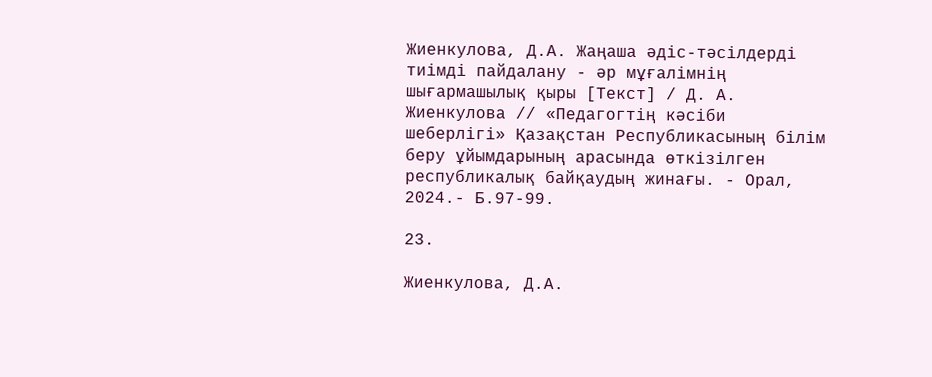Жиенкулова, Д.А. Жаңаша әдіс-тәсілдерді тиімді пайдалану - әр мұғалімнің шығармашылық қыры [Текст] / Д. А. Жиенкулова // «Педагогтің кәсіби шеберлігі» Қазақстан Республикасының білім беру ұйымдарының арасында өткізілген республикалық байқаудың жинағы. - Орал, 2024.- Б.97-99.

23.

Жиенкулова, Д.А.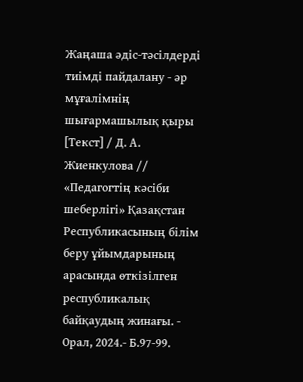Жаңаша әдіс-тәсілдерді тиімді пайдалану - әр мұғалімнің шығармашылық қыры [Текст] / Д. А. Жиенкулова // «Педагогтің кәсіби шеберлігі» Қазақстан Республикасының білім беру ұйымдарының арасында өткізілген республикалық байқаудың жинағы. - Орал, 2024.- Б.97-99.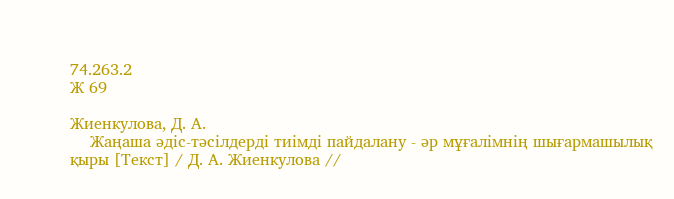74.263.2
Ж 69

Жиенкулова, Д. А.
    Жаңаша әдіс-тәсілдерді тиімді пайдалану - әр мұғалімнің шығармашылық қыры [Текст] / Д. А. Жиенкулова //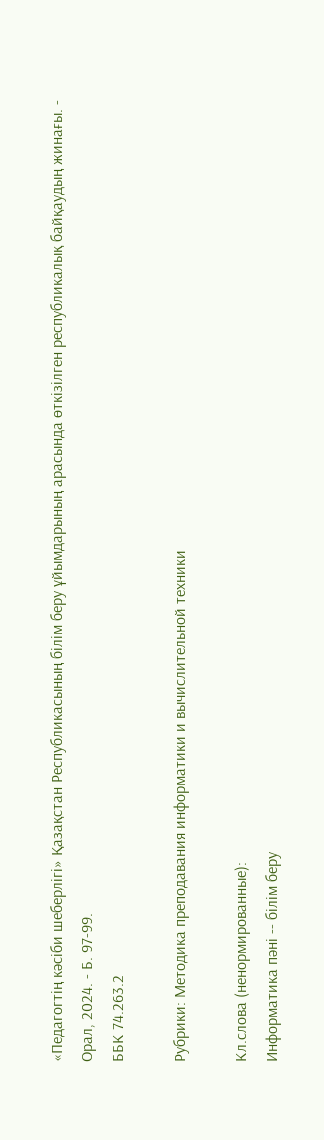«Педагогтің кәсіби шеберлігі» Қазақстан Республикасының білім беру ұйымдарының арасында өткізілген республикалық байқаудың жинағы. - Орал, 2024. - Б. 97-99.
ББК 74.263.2

Рубрики: Методика преподавания информатики и вычислительной техники

Кл.слова (ненормированные):
Информатика пәні -- білім беру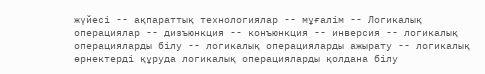жүйесі -- ақпараттық технологиялар -- мұғалім -- Логикалық операциялар -- дизъюнкция -- конъюнкция -- инверсия -- логикалық операцияларды білу -- логикалық операцияларды ажырату -- логикалық өрнектерді құруда логикалық операцияларды қолдана білу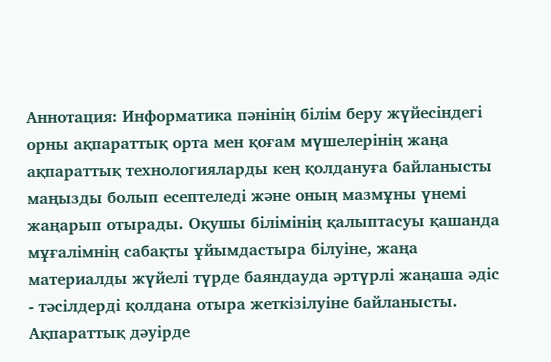Аннотация: Информатика пәнінің білім беру жүйесіндегі орны ақпараттық орта мен қоғам мүшелерінің жаңа ақпараттық технологияларды кең қолдануға байланысты маңызды болып есептеледі және оның мазмұны үнемі жаңарып отырады. Оқушы білімінің қалыптасуы қашанда мұғалімнің сабақты ұйымдастыра білуіне, жаңа материалды жүйелі түрде баяндауда әртүрлі жаңаша әдіс - тәсілдерді қолдана отыра жеткізілуіне байланысты. Ақпараттық дәуірде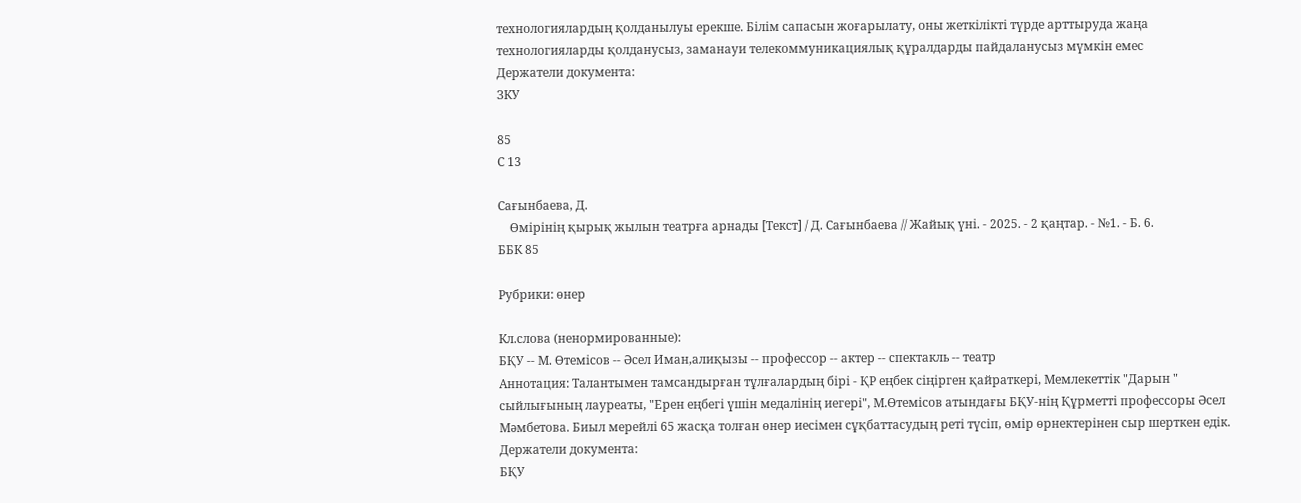технологиялардың қолданылуы ерекше. Білім сапасын жоғарылату, оны жеткілікті түрде арттыруда жаңа технологияларды қолданусыз, заманауи телекоммуникациялық құралдарды пайдаланусыз мүмкін емес
Держатели документа:
ЗКУ

85
С 13

Сағынбаева, Д.
    Өмірінің қырық жылын театрға арнады [Текст] / Д. Сағынбаева // Жайық үні. - 2025. - 2 қаңтар. - №1. - Б. 6.
ББК 85

Рубрики: өнер

Кл.слова (ненормированные):
БҚУ -- М. Өтемісов -- Әсел Иман,алиқызы -- профессор -- актер -- спектакль -- театр
Аннотация: Талантымен тамсандырған тұлғалардың бірі - ҚР еңбек сіңірген қайраткері, Мемлекеттік "Дарын " сыйлығының лауреаты, "Ерен еңбегі үшін медалінің иегері", М.Өтемісов атындағы БҚУ-нің Құрметті профессоры Әсел Мәмбетова. Биыл мерейлі 65 жасқа толған өнер иесімен сұқбаттасудың реті түсіп, өмір өрнектерінен сыр шерткен едік.
Держатели документа:
БҚУ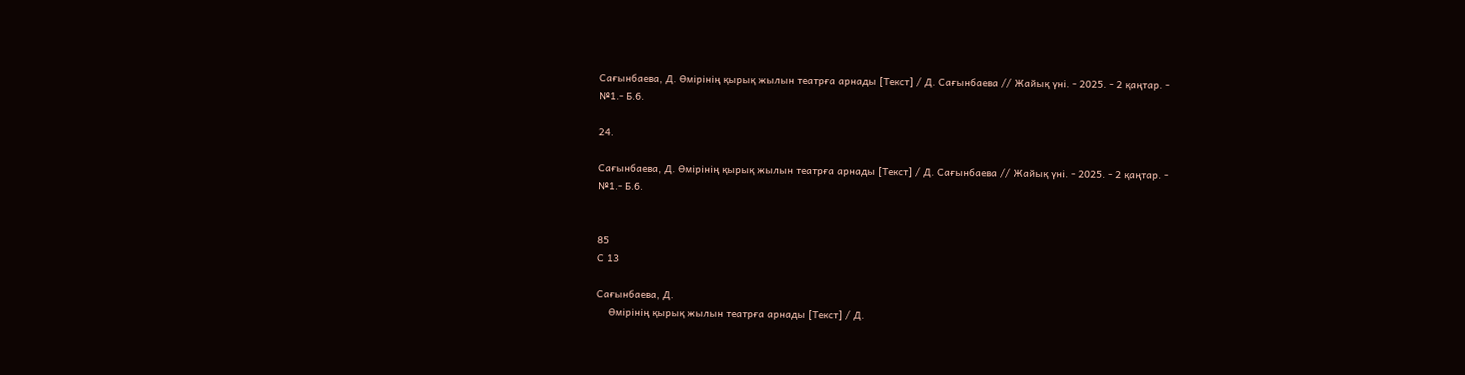Сағынбаева, Д. Өмірінің қырық жылын театрға арнады [Текст] / Д. Сағынбаева // Жайық үні. - 2025. - 2 қаңтар. - №1.- Б.6.

24.

Сағынбаева, Д. Өмірінің қырық жылын театрға арнады [Текст] / Д. Сағынбаева // Жайық үні. - 2025. - 2 қаңтар. - №1.- Б.6.


85
С 13

Сағынбаева, Д.
    Өмірінің қырық жылын театрға арнады [Текст] / Д.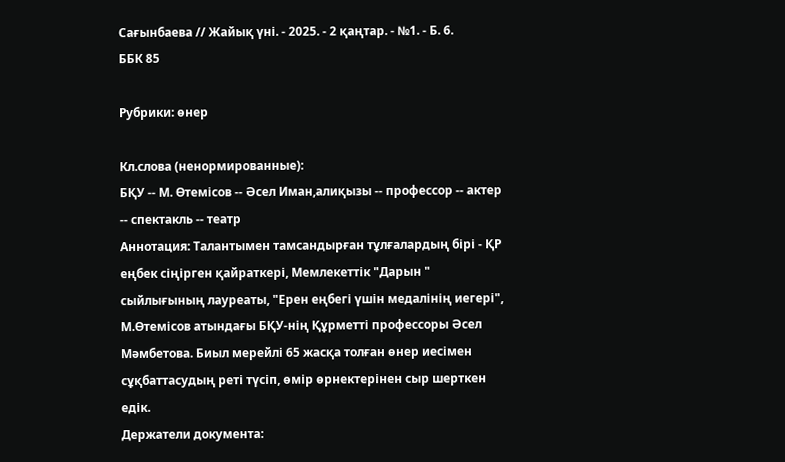Сағынбаева // Жайық үні. - 2025. - 2 қаңтар. - №1. - Б. 6.
ББК 85

Рубрики: өнер

Кл.слова (ненормированные):
БҚУ -- М. Өтемісов -- Әсел Иман,алиқызы -- профессор -- актер -- спектакль -- театр
Аннотация: Талантымен тамсандырған тұлғалардың бірі - ҚР еңбек сіңірген қайраткері, Мемлекеттік "Дарын " сыйлығының лауреаты, "Ерен еңбегі үшін медалінің иегері", М.Өтемісов атындағы БҚУ-нің Құрметті профессоры Әсел Мәмбетова. Биыл мерейлі 65 жасқа толған өнер иесімен сұқбаттасудың реті түсіп, өмір өрнектерінен сыр шерткен едік.
Держатели документа: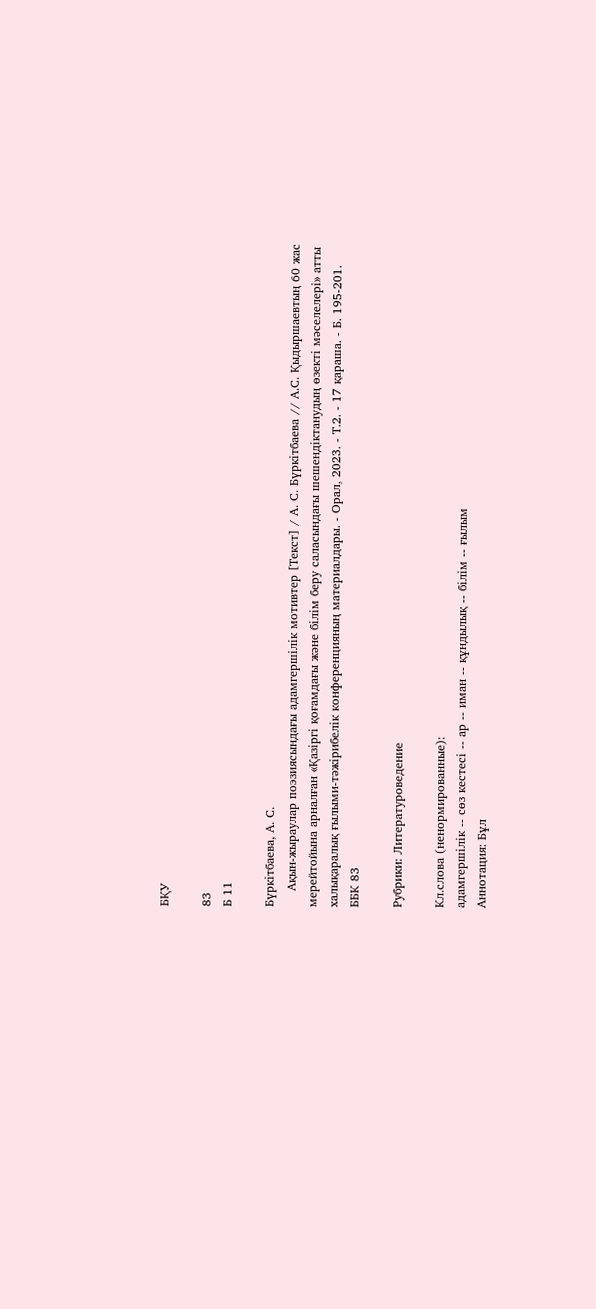БҚУ

83
Б 11

Бүркітбаева, А. С.
    Ақын-жыраулар поэзиясындағы адамгершілік мотивтер [Текст] / А. С. Бүркітбаева // А.С. Қыдыршаевтың 60 жас мерейтойына арналған «Қазіргі қоғамдағы және білім беру саласындағы шешендіктанудың өзекті мәселелері» атты халықаралық ғылыми-тәжірибелік конференцияның материалдары. - Орал, 2023. - Т.2. - 17 қараша. - Б. 195-201.
ББК 83

Рубрики: Литературоведение

Кл.слова (ненормированные):
адамгершілік -- сөз кестесі -- ар -- иман -- құндылық -- білім -- ғылым
Аннотация: Бұл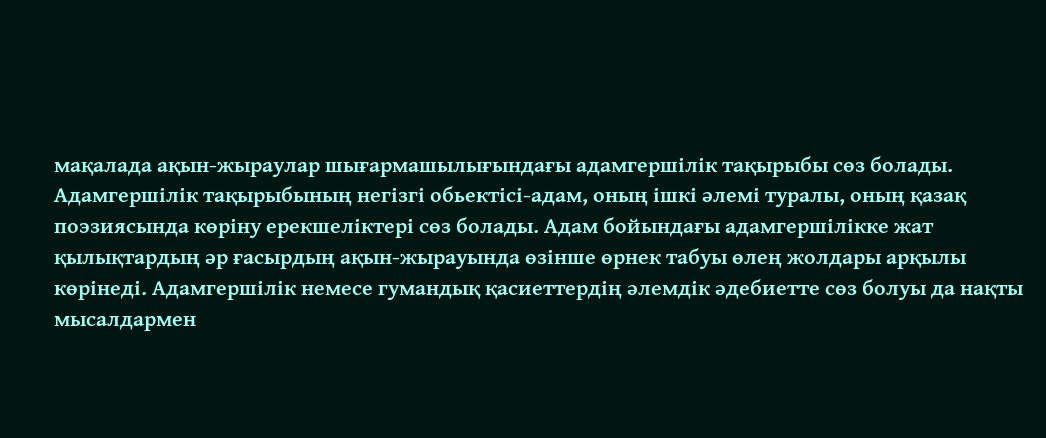мақалада ақын-жыраулар шығармашылығындағы адамгершілік тақырыбы сөз болады. Адамгершілік тақырыбының негізгі обьектісі-адам, оның ішкі әлемі туралы, оның қазақ поэзиясында көріну ерекшеліктері сөз болады. Адам бойындағы адамгершілікке жат қылықтардың әр ғасырдың ақын-жырауында өзінше өрнек табуы өлең жолдары арқылы көрінеді. Адамгершілік немесе гумандық қасиеттердің әлемдік әдебиетте сөз болуы да нақты мысалдармен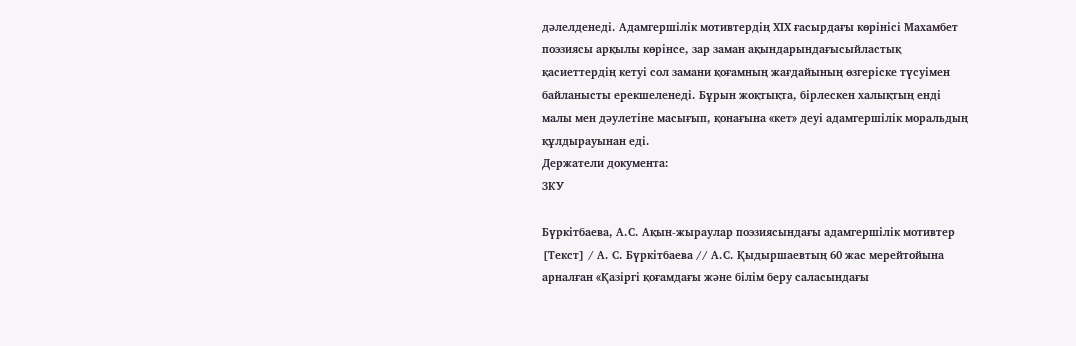дәлелденеді. Адамгершілік мотивтердің ХIX ғасырдағы көрінісі Махамбет поэзиясы арқылы көрінсе, зар заман ақындарындағысыйластық қасиеттердің кетуі сол замани қоғамның жағдайының өзгеріске түсуімен байланысты ерекшеленеді. Бұрын жоқтықта, бірлескен халықтың енді малы мен дәулетіне масығып, қонағына «кет» деуі адамгершілік моральдың құлдырауынан еді.
Держатели документа:
ЗКУ

Бүркітбаева, А.С. Ақын-жыраулар поэзиясындағы адамгершілік мотивтер [Текст] / А. С. Бүркітбаева // А.С. Қыдыршаевтың 60 жас мерейтойына арналған «Қазіргі қоғамдағы және білім беру саласындағы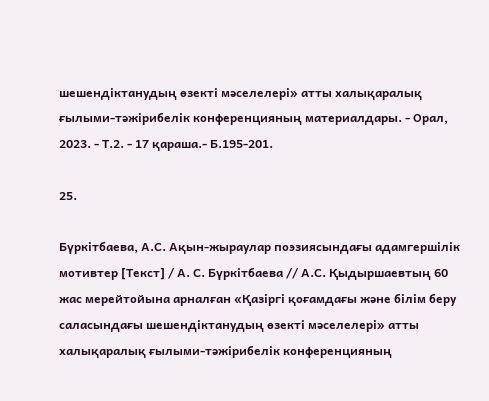шешендіктанудың өзекті мәселелері» атты халықаралық ғылыми-тәжірибелік конференцияның материалдары. - Орал, 2023. - Т.2. - 17 қараша.- Б.195-201.

25.

Бүркітбаева, А.С. Ақын-жыраулар поэзиясындағы адамгершілік мотивтер [Текст] / А. С. Бүркітбаева // А.С. Қыдыршаевтың 60 жас мерейтойына арналған «Қазіргі қоғамдағы және білім беру саласындағы шешендіктанудың өзекті мәселелері» атты халықаралық ғылыми-тәжірибелік конференцияның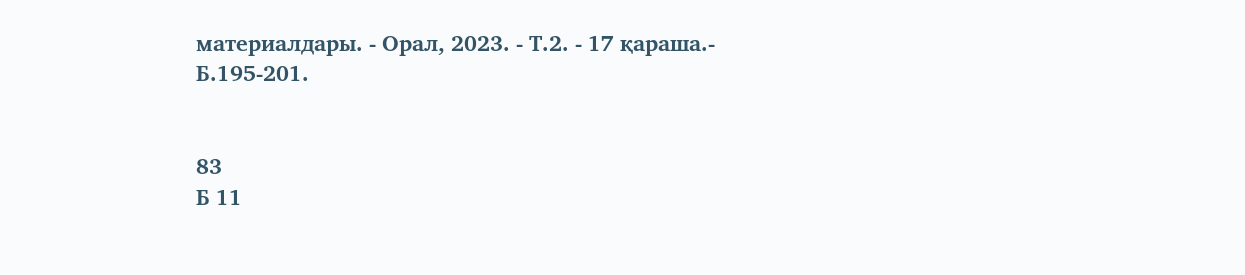материалдары. - Орал, 2023. - Т.2. - 17 қараша.- Б.195-201.


83
Б 11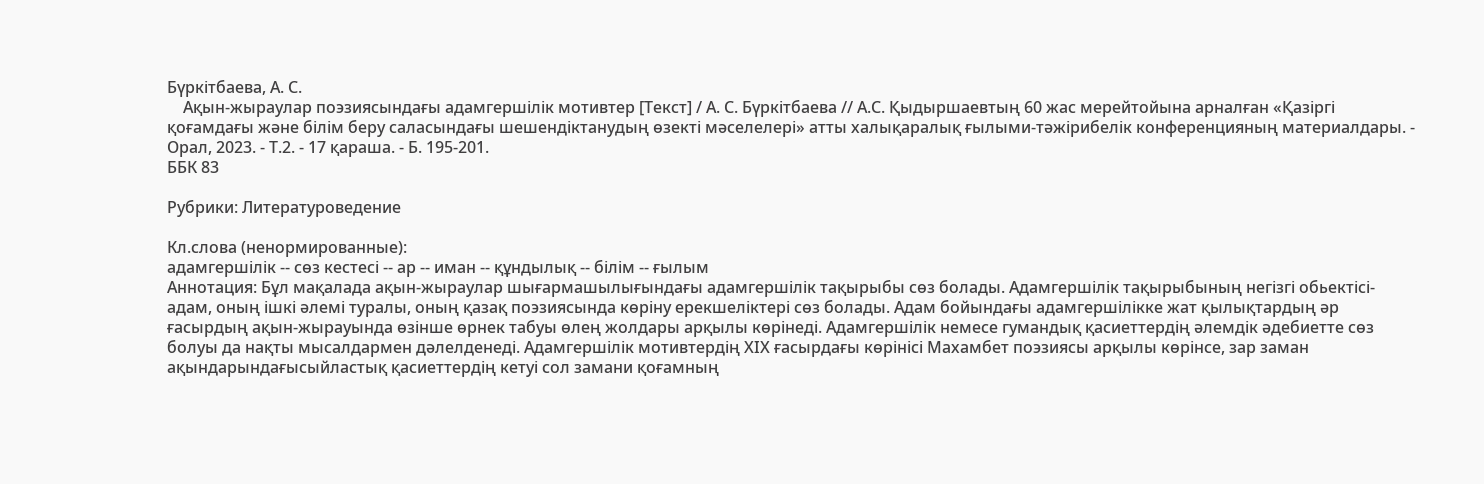Бүркітбаева, А. С.
    Ақын-жыраулар поэзиясындағы адамгершілік мотивтер [Текст] / А. С. Бүркітбаева // А.С. Қыдыршаевтың 60 жас мерейтойына арналған «Қазіргі қоғамдағы және білім беру саласындағы шешендіктанудың өзекті мәселелері» атты халықаралық ғылыми-тәжірибелік конференцияның материалдары. - Орал, 2023. - Т.2. - 17 қараша. - Б. 195-201.
ББК 83

Рубрики: Литературоведение

Кл.слова (ненормированные):
адамгершілік -- сөз кестесі -- ар -- иман -- құндылық -- білім -- ғылым
Аннотация: Бұл мақалада ақын-жыраулар шығармашылығындағы адамгершілік тақырыбы сөз болады. Адамгершілік тақырыбының негізгі обьектісі-адам, оның ішкі әлемі туралы, оның қазақ поэзиясында көріну ерекшеліктері сөз болады. Адам бойындағы адамгершілікке жат қылықтардың әр ғасырдың ақын-жырауында өзінше өрнек табуы өлең жолдары арқылы көрінеді. Адамгершілік немесе гумандық қасиеттердің әлемдік әдебиетте сөз болуы да нақты мысалдармен дәлелденеді. Адамгершілік мотивтердің ХIX ғасырдағы көрінісі Махамбет поэзиясы арқылы көрінсе, зар заман ақындарындағысыйластық қасиеттердің кетуі сол замани қоғамның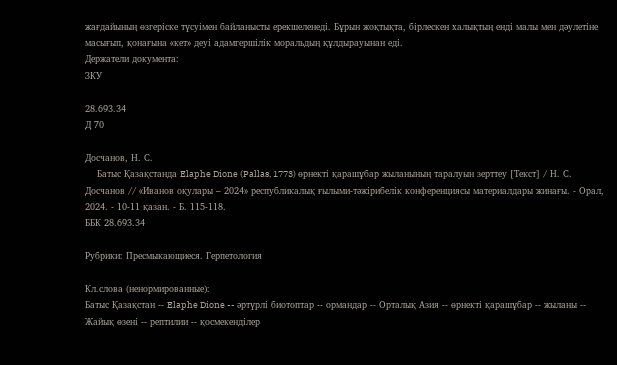жағдайының өзгеріске түсуімен байланысты ерекшеленеді. Бұрын жоқтықта, бірлескен халықтың енді малы мен дәулетіне масығып, қонағына «кет» деуі адамгершілік моральдың құлдырауынан еді.
Держатели документа:
ЗКУ

28.693.34
Д 70

Досчанов, Н. С.
    Батыс Қазақстанда Elaphe Dione (Pallas, 1773) өрнекті қарашұбар жыланының таралуын зерттеу [Текст] / Н. С. Досчанов // «Иванов оқулары – 2024» республикалық ғылыми-тәжірибелік конференциясы материалдары жинағы. - Орал, 2024. - 10-11 қазан. - Б. 115-118.
ББК 28.693.34

Рубрики: Пресмыкающиеся. Герпетология

Кл.слова (ненормированные):
Батыс Қазақстан -- Elaphe Dione -- әртүрлі биотоптар -- ормандар -- Орталық Азия -- өрнекті қарашұбар -- жыланы -- Жайық өзені -- рептилии -- қосмекенділер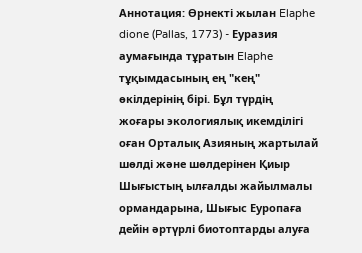Аннотация: Өрнекті жылан Elaphe dione (Pallas, 1773) - Еуразия аумағында тұратын Elaphe тұқымдасының ең "кең" өкілдерінің бірі. Бұл түрдің жоғары экологиялық икемділігі оған Орталық Азияның жартылай шөлді және шөлдерінен Қиыр Шығыстың ылғалды жайылмалы ормандарына, Шығыс Еуропаға дейін әртүрлі биотоптарды алуға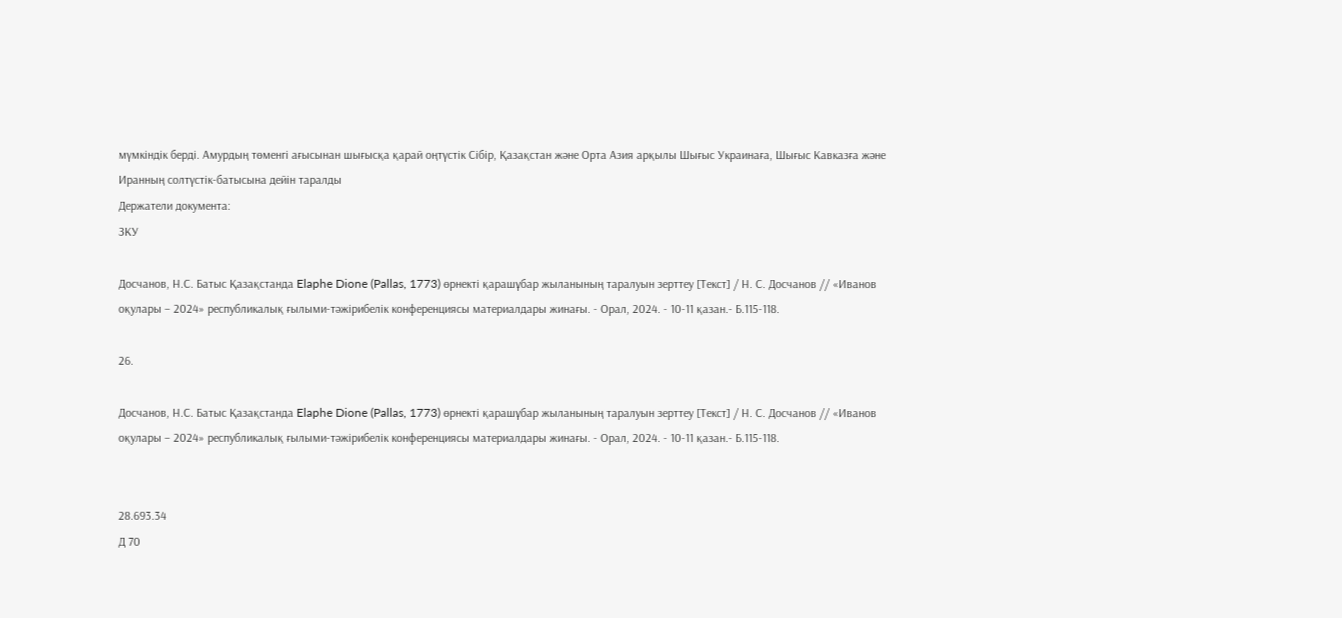мүмкіндік берді. Амурдың төменгі ағысынан шығысқа қарай оңтүстік Сібір, Қазақстан және Орта Азия арқылы Шығыс Украинаға, Шығыс Кавказға және Иранның солтүстік-батысына дейін таралды
Держатели документа:
ЗКУ

Досчанов, Н.С. Батыс Қазақстанда Elaphe Dione (Pallas, 1773) өрнекті қарашұбар жыланының таралуын зерттеу [Текст] / Н. С. Досчанов // «Иванов оқулары – 2024» республикалық ғылыми-тәжірибелік конференциясы материалдары жинағы. - Орал, 2024. - 10-11 қазан.- Б.115-118.

26.

Досчанов, Н.С. Батыс Қазақстанда Elaphe Dione (Pallas, 1773) өрнекті қарашұбар жыланының таралуын зерттеу [Текст] / Н. С. Досчанов // «Иванов оқулары – 2024» республикалық ғылыми-тәжірибелік конференциясы материалдары жинағы. - Орал, 2024. - 10-11 қазан.- Б.115-118.


28.693.34
Д 70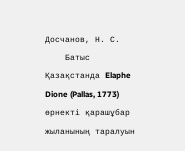Досчанов, Н. С.
    Батыс Қазақстанда Elaphe Dione (Pallas, 1773) өрнекті қарашұбар жыланының таралуын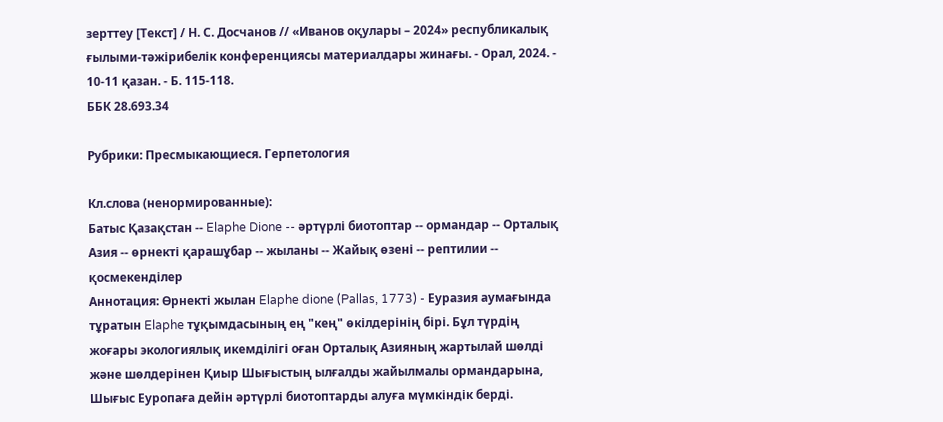зерттеу [Текст] / Н. С. Досчанов // «Иванов оқулары – 2024» республикалық ғылыми-тәжірибелік конференциясы материалдары жинағы. - Орал, 2024. - 10-11 қазан. - Б. 115-118.
ББК 28.693.34

Рубрики: Пресмыкающиеся. Герпетология

Кл.слова (ненормированные):
Батыс Қазақстан -- Elaphe Dione -- әртүрлі биотоптар -- ормандар -- Орталық Азия -- өрнекті қарашұбар -- жыланы -- Жайық өзені -- рептилии -- қосмекенділер
Аннотация: Өрнекті жылан Elaphe dione (Pallas, 1773) - Еуразия аумағында тұратын Elaphe тұқымдасының ең "кең" өкілдерінің бірі. Бұл түрдің жоғары экологиялық икемділігі оған Орталық Азияның жартылай шөлді және шөлдерінен Қиыр Шығыстың ылғалды жайылмалы ормандарына, Шығыс Еуропаға дейін әртүрлі биотоптарды алуға мүмкіндік берді.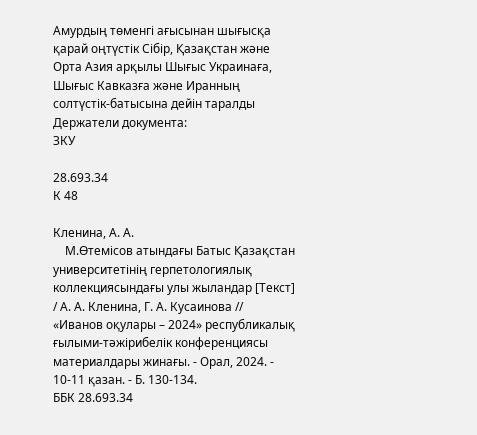Амурдың төменгі ағысынан шығысқа қарай оңтүстік Сібір, Қазақстан және Орта Азия арқылы Шығыс Украинаға, Шығыс Кавказға және Иранның солтүстік-батысына дейін таралды
Держатели документа:
ЗКУ

28.693.34
К 48

Кленина, А. А.
    М.Өтемісов атындағы Батыс Қазақстан университетінің герпетологиялық коллекциясындағы улы жыландар [Текст] / А. А. Кленина, Г. А. Кусаинова // «Иванов оқулары – 2024» республикалық ғылыми-тәжірибелік конференциясы материалдары жинағы. - Орал, 2024. - 10-11 қазан. - Б. 130-134.
ББК 28.693.34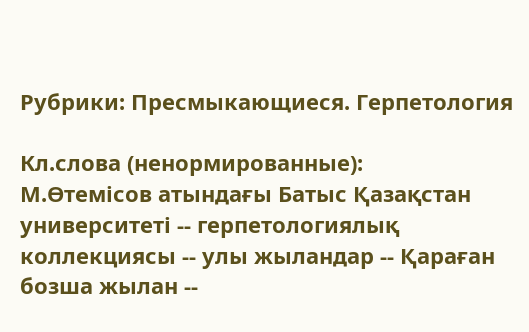Рубрики: Пресмыкающиеся. Герпетология

Кл.слова (ненормированные):
М.Өтемісов атындағы Батыс Қазақстан университеті -- герпетологиялық коллекциясы -- улы жыландар -- Қараған бозша жылан --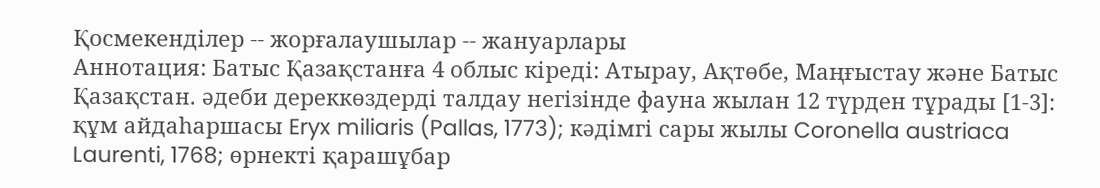Қосмекенділер -- жорғалаушылар -- жануарлары
Аннотация: Батыс Қазақстанға 4 облыс кіреді: Атырау, Ақтөбе, Маңғыстау және Батыс Қазақстан. әдеби дереккөздерді талдау негізінде фауна жылан 12 түрден тұрады [1-3]: құм айдаһаршасы Eryx miliaris (Pallas, 1773); кәдімгі сары жылы Coronella austriaca Laurenti, 1768; өрнекті қарашұбар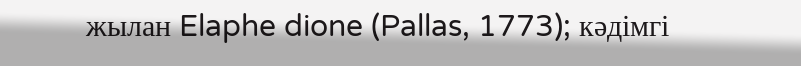жылан Elaphe dione (Pallas, 1773); кәдімгі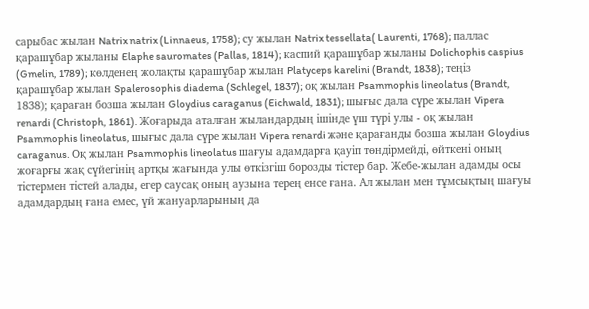сарыбас жылан Natrix natrix (Linnaeus, 1758); су жылан Natrix tessellata( Laurenti, 1768); паллас қарашұбар жыланы Elaphe sauromates (Pallas, 1814); каспий қарашұбар жыланы Dolichophis caspius (Gmelin, 1789); көлденең жолақты қарашұбар жылан Platyceps karelini (Brandt, 1838); теңіз қарашұбар жылан Spalerosophis diadema (Schlegel, 1837); оқ жылан Psammophis lineolatus (Brandt, 1838); қараған бозша жылан Gloydius caraganus (Eichwald, 1831); шығыс дала сүре жылан Vipera renardi (Christoph, 1861). Жоғарыда аталған жыландардың ішінде үш түрі улы - оқ жылан Psammophis lineolatus, шығыс дала сүре жылан Vipera renardi және қарағанды бозша жылан Gloydius caraganus. Оқ жылан Psammophis lineolatus шағуы адамдарға қауіп төндірмейді, өйткені оның жоғарғы жақ сүйегінің артқы жағында улы өткізгіш борозды тістер бар. Жебе-жылан адамды осы тістермен тістей алады, егер саусақ оның аузына терең енсе ғана. Ал жылан мен тұмсықтың шағуы адамдардың ғана емес, үй жануарларының да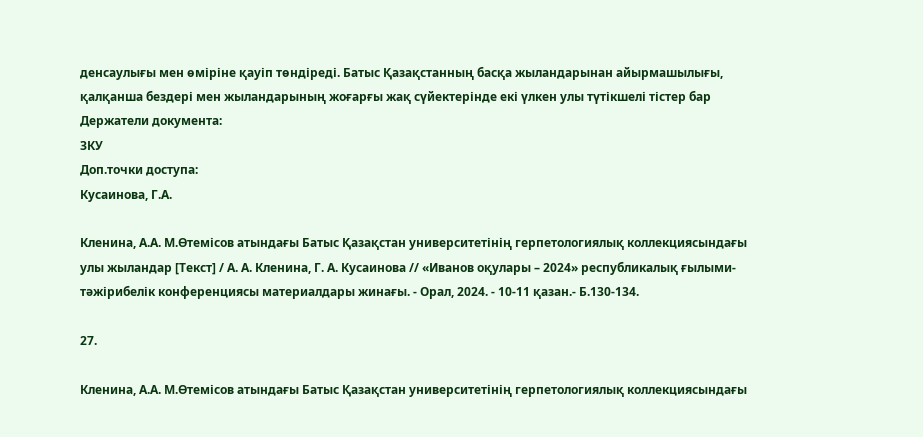денсаулығы мен өміріне қауіп төндіреді. Батыс Қазақстанның басқа жыландарынан айырмашылығы, қалқанша бездері мен жыландарының жоғарғы жақ сүйектерінде екі үлкен улы түтікшелі тістер бар
Держатели документа:
ЗКУ
Доп.точки доступа:
Кусаинова, Г.А.

Кленина, А.А. М.Өтемісов атындағы Батыс Қазақстан университетінің герпетологиялық коллекциясындағы улы жыландар [Текст] / А. А. Кленина, Г. А. Кусаинова // «Иванов оқулары – 2024» республикалық ғылыми-тәжірибелік конференциясы материалдары жинағы. - Орал, 2024. - 10-11 қазан.- Б.130-134.

27.

Кленина, А.А. М.Өтемісов атындағы Батыс Қазақстан университетінің герпетологиялық коллекциясындағы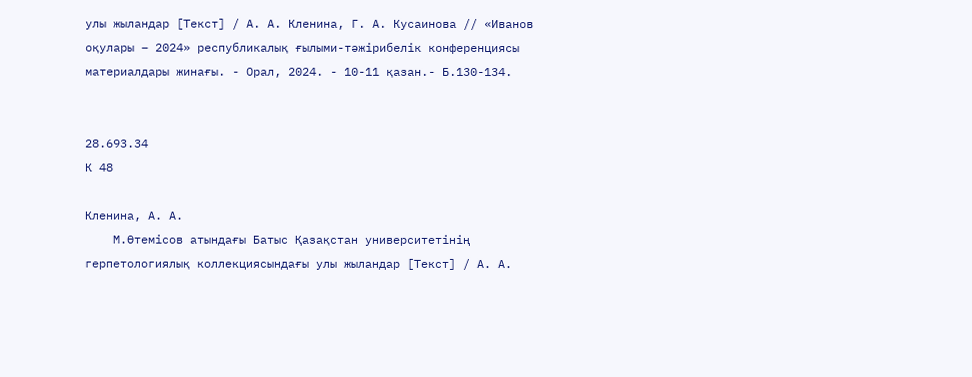улы жыландар [Текст] / А. А. Кленина, Г. А. Кусаинова // «Иванов оқулары – 2024» республикалық ғылыми-тәжірибелік конференциясы материалдары жинағы. - Орал, 2024. - 10-11 қазан.- Б.130-134.


28.693.34
К 48

Кленина, А. А.
    М.Өтемісов атындағы Батыс Қазақстан университетінің герпетологиялық коллекциясындағы улы жыландар [Текст] / А. А.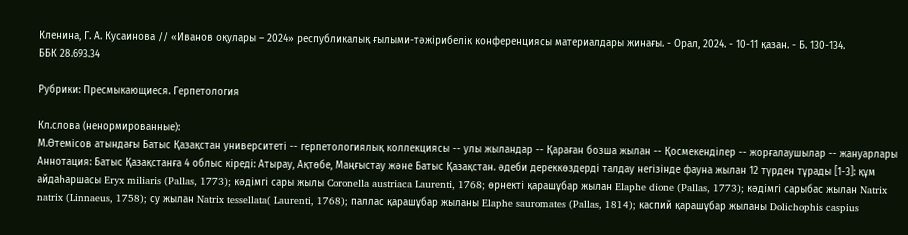Кленина, Г. А. Кусаинова // «Иванов оқулары – 2024» республикалық ғылыми-тәжірибелік конференциясы материалдары жинағы. - Орал, 2024. - 10-11 қазан. - Б. 130-134.
ББК 28.693.34

Рубрики: Пресмыкающиеся. Герпетология

Кл.слова (ненормированные):
М.Өтемісов атындағы Батыс Қазақстан университеті -- герпетологиялық коллекциясы -- улы жыландар -- Қараған бозша жылан -- Қосмекенділер -- жорғалаушылар -- жануарлары
Аннотация: Батыс Қазақстанға 4 облыс кіреді: Атырау, Ақтөбе, Маңғыстау және Батыс Қазақстан. әдеби дереккөздерді талдау негізінде фауна жылан 12 түрден тұрады [1-3]: құм айдаһаршасы Eryx miliaris (Pallas, 1773); кәдімгі сары жылы Coronella austriaca Laurenti, 1768; өрнекті қарашұбар жылан Elaphe dione (Pallas, 1773); кәдімгі сарыбас жылан Natrix natrix (Linnaeus, 1758); су жылан Natrix tessellata( Laurenti, 1768); паллас қарашұбар жыланы Elaphe sauromates (Pallas, 1814); каспий қарашұбар жыланы Dolichophis caspius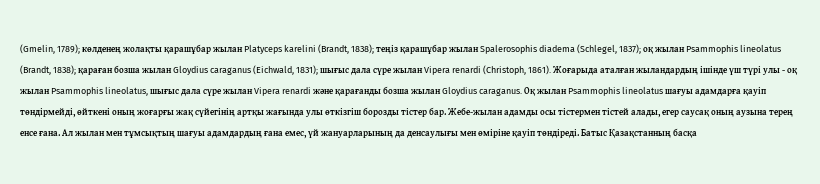(Gmelin, 1789); көлденең жолақты қарашұбар жылан Platyceps karelini (Brandt, 1838); теңіз қарашұбар жылан Spalerosophis diadema (Schlegel, 1837); оқ жылан Psammophis lineolatus (Brandt, 1838); қараған бозша жылан Gloydius caraganus (Eichwald, 1831); шығыс дала сүре жылан Vipera renardi (Christoph, 1861). Жоғарыда аталған жыландардың ішінде үш түрі улы - оқ жылан Psammophis lineolatus, шығыс дала сүре жылан Vipera renardi және қарағанды бозша жылан Gloydius caraganus. Оқ жылан Psammophis lineolatus шағуы адамдарға қауіп төндірмейді, өйткені оның жоғарғы жақ сүйегінің артқы жағында улы өткізгіш борозды тістер бар. Жебе-жылан адамды осы тістермен тістей алады, егер саусақ оның аузына терең енсе ғана. Ал жылан мен тұмсықтың шағуы адамдардың ғана емес, үй жануарларының да денсаулығы мен өміріне қауіп төндіреді. Батыс Қазақстанның басқа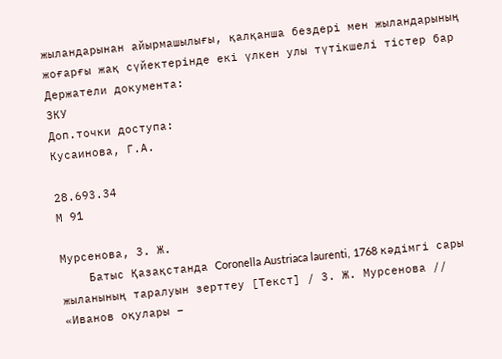жыландарынан айырмашылығы, қалқанша бездері мен жыландарының жоғарғы жақ сүйектерінде екі үлкен улы түтікшелі тістер бар
Держатели документа:
ЗКУ
Доп.точки доступа:
Кусаинова, Г.А.

28.693.34
М 91

Мурсенова, З. Ж.
    Батыс Қазақстанда Coronella Austriaca laurenti, 1768 кәдімгі сары жыланының таралуын зерттеу [Текст] / З. Ж. Мурсенова // «Иванов оқулары –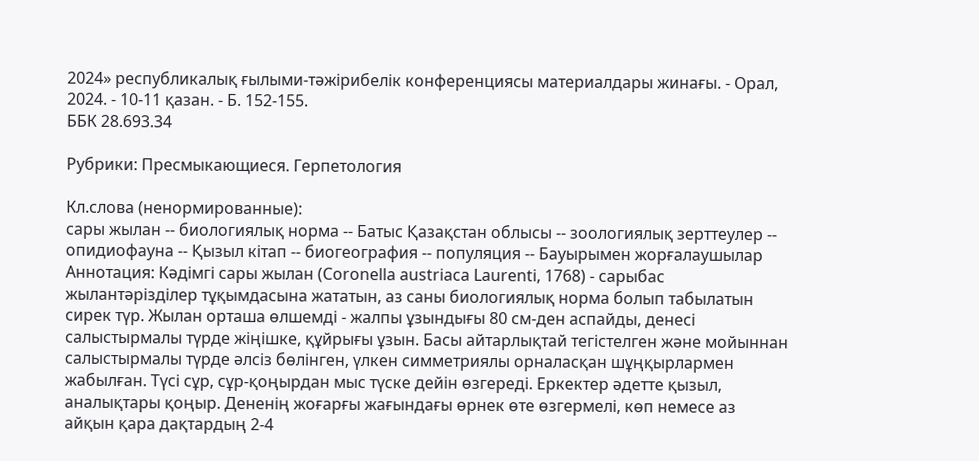2024» республикалық ғылыми-тәжірибелік конференциясы материалдары жинағы. - Орал, 2024. - 10-11 қазан. - Б. 152-155.
ББК 28.693.34

Рубрики: Пресмыкающиеся. Герпетология

Кл.слова (ненормированные):
сары жылан -- биологиялық норма -- Батыс Қазақстан облысы -- зоологиялық зерттеулер -- опидиофауна -- Қызыл кітап -- биогеография -- популяция -- Бауырымен жорғалаушылар
Аннотация: Кәдімгі сары жылан (Coronella austriaca Laurenti, 1768) - сарыбас жылантәрізділер тұқымдасына жататын, аз саны биологиялық норма болып табылатын сирек түр. Жылан орташа өлшемді - жалпы ұзындығы 80 см-ден аспайды, денесі салыстырмалы түрде жіңішке, құйрығы ұзын. Басы айтарлықтай тегістелген және мойыннан салыстырмалы түрде әлсіз бөлінген, үлкен симметриялы орналасқан шұңқырлармен жабылған. Түсі сұр, сұр-қоңырдан мыс түске дейін өзгереді. Еркектер әдетте қызыл, аналықтары қоңыр. Дененің жоғарғы жағындағы өрнек өте өзгермелі, көп немесе аз айқын қара дақтардың 2-4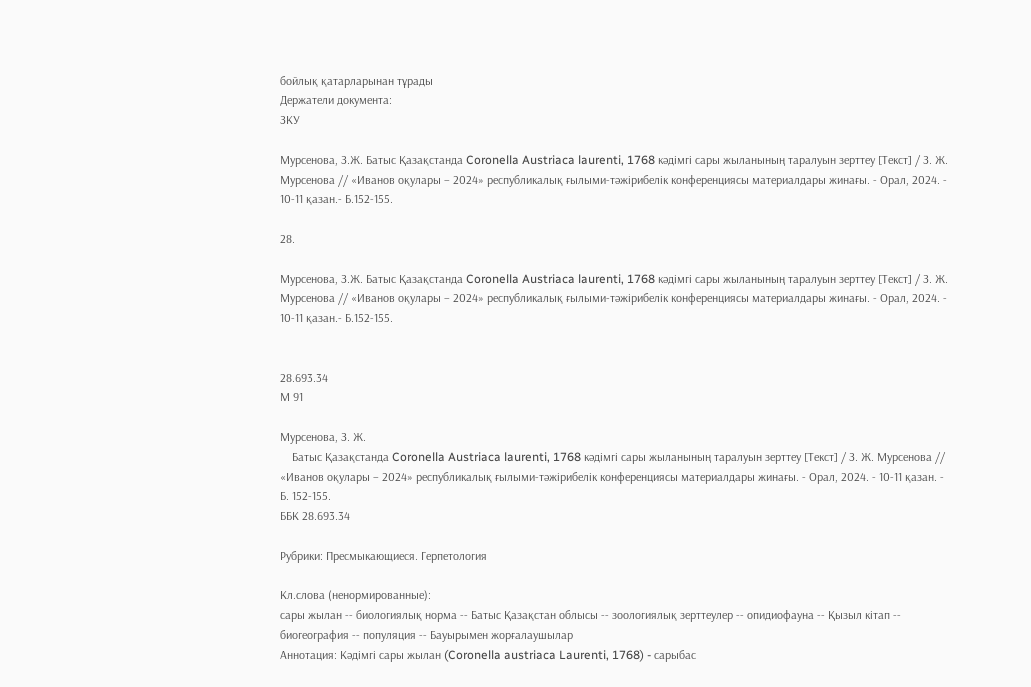бойлық қатарларынан тұрады
Держатели документа:
ЗКУ

Мурсенова, З.Ж. Батыс Қазақстанда Coronella Austriaca laurenti, 1768 кәдімгі сары жыланының таралуын зерттеу [Текст] / З. Ж. Мурсенова // «Иванов оқулары – 2024» республикалық ғылыми-тәжірибелік конференциясы материалдары жинағы. - Орал, 2024. - 10-11 қазан.- Б.152-155.

28.

Мурсенова, З.Ж. Батыс Қазақстанда Coronella Austriaca laurenti, 1768 кәдімгі сары жыланының таралуын зерттеу [Текст] / З. Ж. Мурсенова // «Иванов оқулары – 2024» республикалық ғылыми-тәжірибелік конференциясы материалдары жинағы. - Орал, 2024. - 10-11 қазан.- Б.152-155.


28.693.34
М 91

Мурсенова, З. Ж.
    Батыс Қазақстанда Coronella Austriaca laurenti, 1768 кәдімгі сары жыланының таралуын зерттеу [Текст] / З. Ж. Мурсенова // «Иванов оқулары – 2024» республикалық ғылыми-тәжірибелік конференциясы материалдары жинағы. - Орал, 2024. - 10-11 қазан. - Б. 152-155.
ББК 28.693.34

Рубрики: Пресмыкающиеся. Герпетология

Кл.слова (ненормированные):
сары жылан -- биологиялық норма -- Батыс Қазақстан облысы -- зоологиялық зерттеулер -- опидиофауна -- Қызыл кітап -- биогеография -- популяция -- Бауырымен жорғалаушылар
Аннотация: Кәдімгі сары жылан (Coronella austriaca Laurenti, 1768) - сарыбас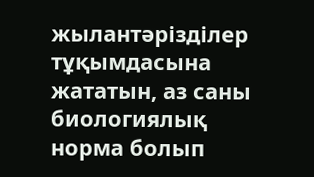жылантәрізділер тұқымдасына жататын, аз саны биологиялық норма болып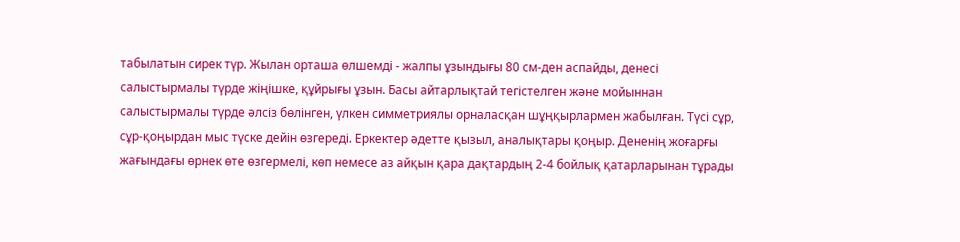табылатын сирек түр. Жылан орташа өлшемді - жалпы ұзындығы 80 см-ден аспайды, денесі салыстырмалы түрде жіңішке, құйрығы ұзын. Басы айтарлықтай тегістелген және мойыннан салыстырмалы түрде әлсіз бөлінген, үлкен симметриялы орналасқан шұңқырлармен жабылған. Түсі сұр, сұр-қоңырдан мыс түске дейін өзгереді. Еркектер әдетте қызыл, аналықтары қоңыр. Дененің жоғарғы жағындағы өрнек өте өзгермелі, көп немесе аз айқын қара дақтардың 2-4 бойлық қатарларынан тұрады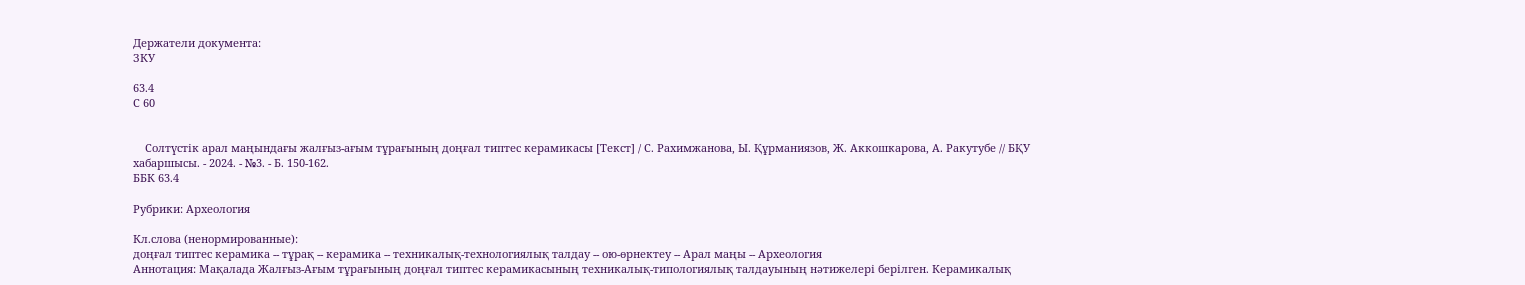Держатели документа:
ЗКУ

63.4
С 60


    Солтүстік арал маңындағы жалғыз-ағым тұрағының доңғал типтес керамикасы [Текст] / С. Рахимжанова, Ы. Құрманиязов, Ж. Аккошкарова, А. Ракутубе // БҚУ хабаршысы. - 2024. - №3. - Б. 150-162.
ББК 63.4

Рубрики: Археология

Кл.слова (ненормированные):
доңғал типтес керамика -- тұрақ -- керамика -- техникалық-технологиялық талдау -- ою-өрнектеу -- Арал маңы -- Археология
Аннотация: Мақалада Жалғыз-Ағым тұрағының доңғал типтес керамикасының техникалық-типологиялық талдауының нәтижелері берілген. Керамикалық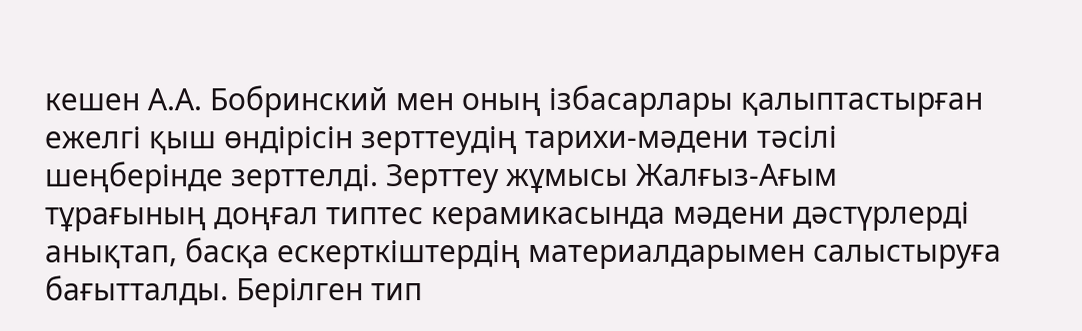кешен А.А. Бобринский мен оның ізбасарлары қалыптастырған ежелгі қыш өндірісін зерттеудің тарихи-мәдени тәсілі шеңберінде зерттелді. Зерттеу жұмысы Жалғыз-Ағым тұрағының доңғал типтес керамикасында мәдени дәстүрлерді анықтап, басқа ескерткіштердің материалдарымен салыстыруға бағытталды. Берілген тип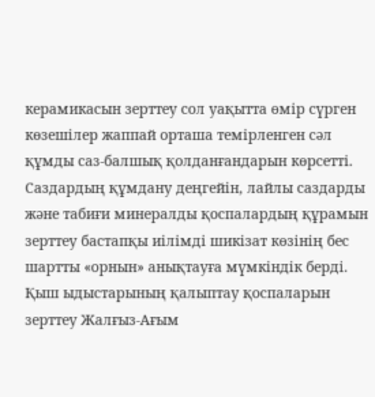керамикасын зерттеу сол уақытта өмір сүрген көзешілер жаппай орташа темірленген сәл құмды саз-балшық қолданғандарын көрсетті. Саздардың құмдану деңгейін, лайлы саздарды және табиғи минералды қоспалардың құрамын зерттеу бастапқы иілімді шикізат көзінің бес шартты «орнын» анықтауға мүмкіндік берді. Қыш ыдыстарының қалыптау қоспаларын зерттеу Жалғыз-Ағым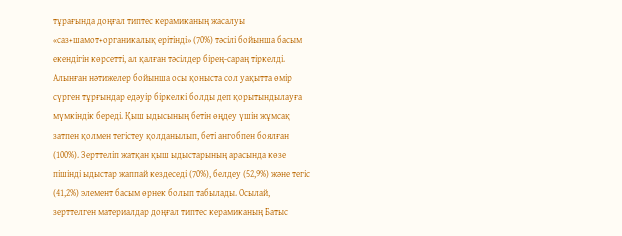тұрағында доңғал типтес керамиканың жасалуы «саз+шамот+органикалық ерітінді» (70%) тәсілі бойынша басым екендігін көрсетті, ал қалған тәсілдер бірең-сараң тіркелді. Алынған нәтижелер бойынша осы қоныста сол уақытта өмір сүрген тұрғындар едәуір біркелкі болды деп қорытындылауға мүмкіндік береді. Қыш ыдысының бетін өңдеу үшін жұмсақ затпен қолмен тегістеу қолданылып, беті ангобпен боялған (100%). Зерттеліп жатқан қыш ыдыстарының арасында көзе пішінді ыдыстар жаппай кездеседі (70%), белдеу (52,9%) және тегіс (41,2%) элемент басым өрнек болып табылады. Осылай, зерттелген материалдар доңғал типтес керамиканың Батыс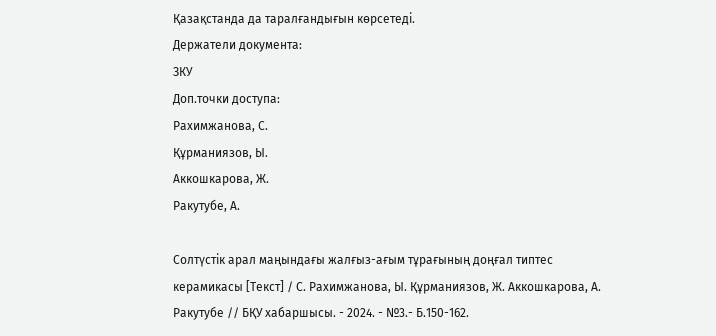Қазақстанда да таралғандығын көрсетеді.
Держатели документа:
ЗКУ
Доп.точки доступа:
Рахимжанова, С.
Құрманиязов, Ы.
Аккошкарова, Ж.
Ракутубе, А.

Солтүстік арал маңындағы жалғыз-ағым тұрағының доңғал типтес керамикасы [Текст] / С. Рахимжанова, Ы. Құрманиязов, Ж. Аккошкарова, А. Ракутубе // БҚУ хабаршысы. - 2024. - №3.- Б.150-162.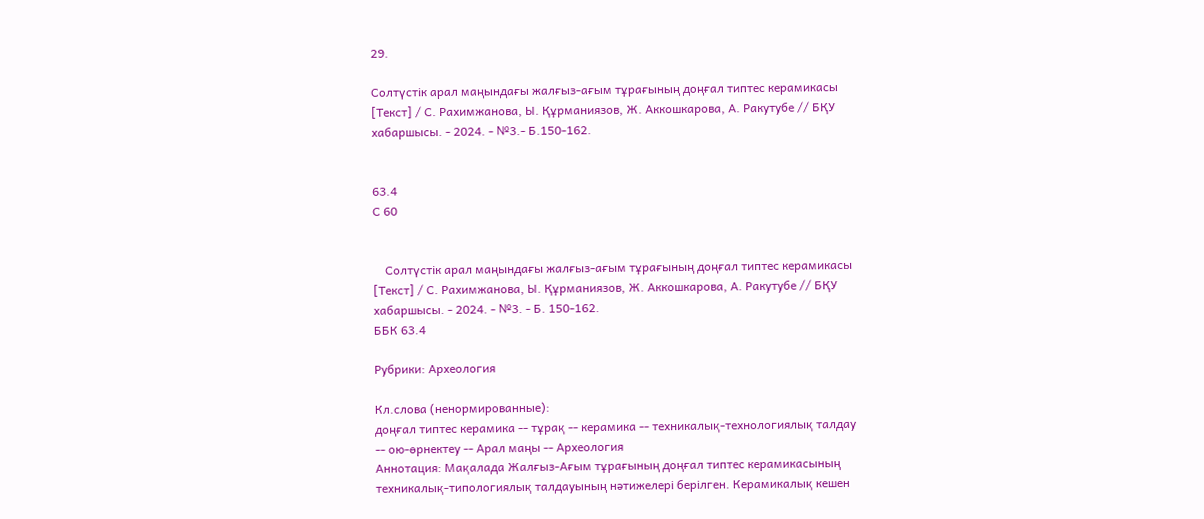29.

Солтүстік арал маңындағы жалғыз-ағым тұрағының доңғал типтес керамикасы [Текст] / С. Рахимжанова, Ы. Құрманиязов, Ж. Аккошкарова, А. Ракутубе // БҚУ хабаршысы. - 2024. - №3.- Б.150-162.


63.4
С 60


    Солтүстік арал маңындағы жалғыз-ағым тұрағының доңғал типтес керамикасы [Текст] / С. Рахимжанова, Ы. Құрманиязов, Ж. Аккошкарова, А. Ракутубе // БҚУ хабаршысы. - 2024. - №3. - Б. 150-162.
ББК 63.4

Рубрики: Археология

Кл.слова (ненормированные):
доңғал типтес керамика -- тұрақ -- керамика -- техникалық-технологиялық талдау -- ою-өрнектеу -- Арал маңы -- Археология
Аннотация: Мақалада Жалғыз-Ағым тұрағының доңғал типтес керамикасының техникалық-типологиялық талдауының нәтижелері берілген. Керамикалық кешен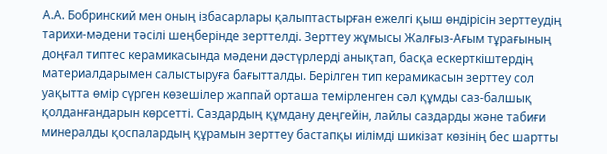А.А. Бобринский мен оның ізбасарлары қалыптастырған ежелгі қыш өндірісін зерттеудің тарихи-мәдени тәсілі шеңберінде зерттелді. Зерттеу жұмысы Жалғыз-Ағым тұрағының доңғал типтес керамикасында мәдени дәстүрлерді анықтап, басқа ескерткіштердің материалдарымен салыстыруға бағытталды. Берілген тип керамикасын зерттеу сол уақытта өмір сүрген көзешілер жаппай орташа темірленген сәл құмды саз-балшық қолданғандарын көрсетті. Саздардың құмдану деңгейін, лайлы саздарды және табиғи минералды қоспалардың құрамын зерттеу бастапқы иілімді шикізат көзінің бес шартты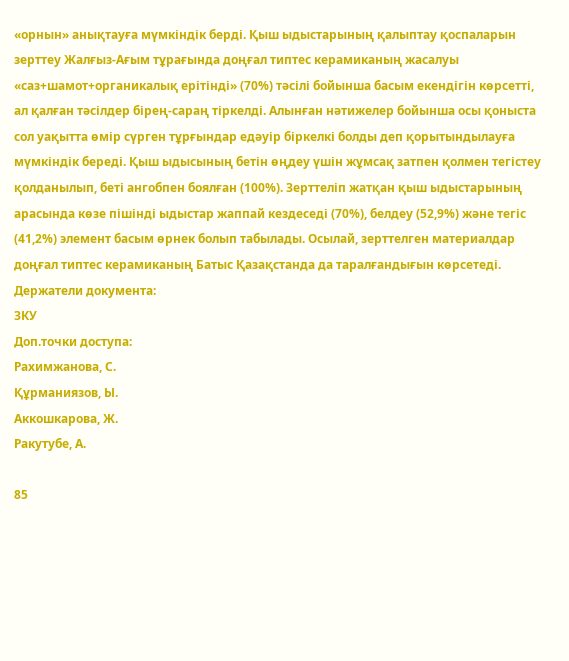«орнын» анықтауға мүмкіндік берді. Қыш ыдыстарының қалыптау қоспаларын зерттеу Жалғыз-Ағым тұрағында доңғал типтес керамиканың жасалуы «саз+шамот+органикалық ерітінді» (70%) тәсілі бойынша басым екендігін көрсетті, ал қалған тәсілдер бірең-сараң тіркелді. Алынған нәтижелер бойынша осы қоныста сол уақытта өмір сүрген тұрғындар едәуір біркелкі болды деп қорытындылауға мүмкіндік береді. Қыш ыдысының бетін өңдеу үшін жұмсақ затпен қолмен тегістеу қолданылып, беті ангобпен боялған (100%). Зерттеліп жатқан қыш ыдыстарының арасында көзе пішінді ыдыстар жаппай кездеседі (70%), белдеу (52,9%) және тегіс (41,2%) элемент басым өрнек болып табылады. Осылай, зерттелген материалдар доңғал типтес керамиканың Батыс Қазақстанда да таралғандығын көрсетеді.
Держатели документа:
ЗКУ
Доп.точки доступа:
Рахимжанова, С.
Құрманиязов, Ы.
Аккошкарова, Ж.
Ракутубе, А.

85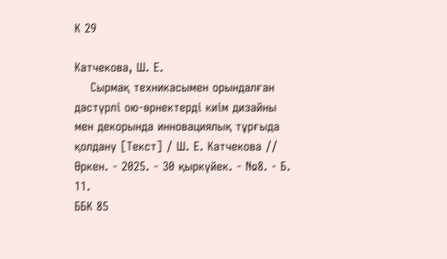К 29

Катчекова, Ш. Е.
    Сырмақ техникасымен орындалған дәстүрлі ою-өрнектерді киім дизайны мен декорында инновациялық тұрғыда қолдану [Текст] / Ш. Е. Катчекова // Өркен. - 2025. - 30 қыркүйек. - №8. - Б. 11.
ББК 85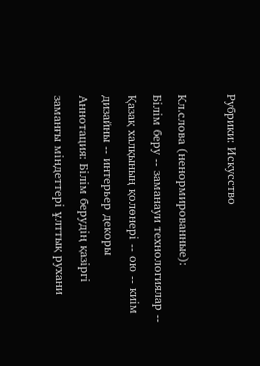Рубрики: Искусство

Кл.слова (ненормированные):
Білім беру -- заманауи технологиялар -- Қазақ халқының қолөнері -- ою -- киім дизайны -- интерьер декоры
Аннотация: Білім берудің қазіргі заманғы міндеттері ұлттық рухани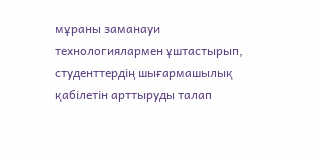мұраны заманауи технологиялармен ұштастырып, студенттердің шығармашылық қабілетін арттыруды талап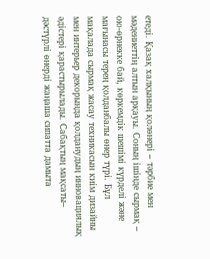етеді. Қазақ халқының қолөнері – тəрбие мен мəдениеттің алтын арқауы. Соның ішінде сырмақ – ою-өрнекке бай, көркемдік шешімі күрделі жəне мағынасы терең қолданбалы өнер түрі. Бұл мақалада сырмақ жасау техникасын киім дизайны мен интерьер декорында қолданудың инновациялық əдістері қарастырылады. Сабақтың мақсаты– дəстүрлі өнерді жаңаша сипатта дамыта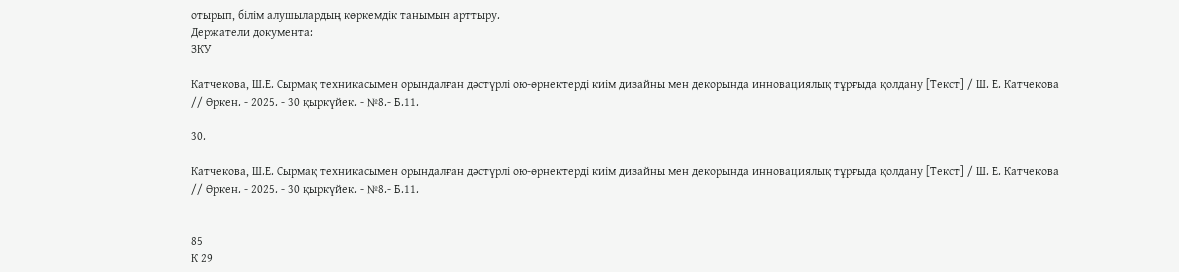отырып, білім алушылардың көркемдік танымын арттыру.
Держатели документа:
ЗКУ

Катчекова, Ш.Е. Сырмақ техникасымен орындалған дәстүрлі ою-өрнектерді киім дизайны мен декорында инновациялық тұрғыда қолдану [Текст] / Ш. Е. Катчекова // Өркен. - 2025. - 30 қыркүйек. - №8.- Б.11.

30.

Катчекова, Ш.Е. Сырмақ техникасымен орындалған дәстүрлі ою-өрнектерді киім дизайны мен декорында инновациялық тұрғыда қолдану [Текст] / Ш. Е. Катчекова // Өркен. - 2025. - 30 қыркүйек. - №8.- Б.11.


85
К 29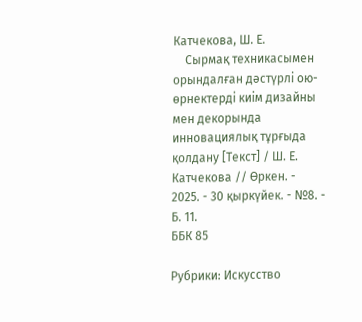Катчекова, Ш. Е.
    Сырмақ техникасымен орындалған дәстүрлі ою-өрнектерді киім дизайны мен декорында инновациялық тұрғыда қолдану [Текст] / Ш. Е. Катчекова // Өркен. - 2025. - 30 қыркүйек. - №8. - Б. 11.
ББК 85

Рубрики: Искусство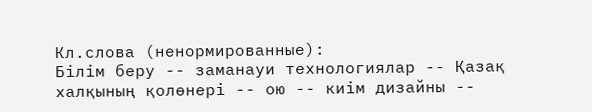Кл.слова (ненормированные):
Білім беру -- заманауи технологиялар -- Қазақ халқының қолөнері -- ою -- киім дизайны --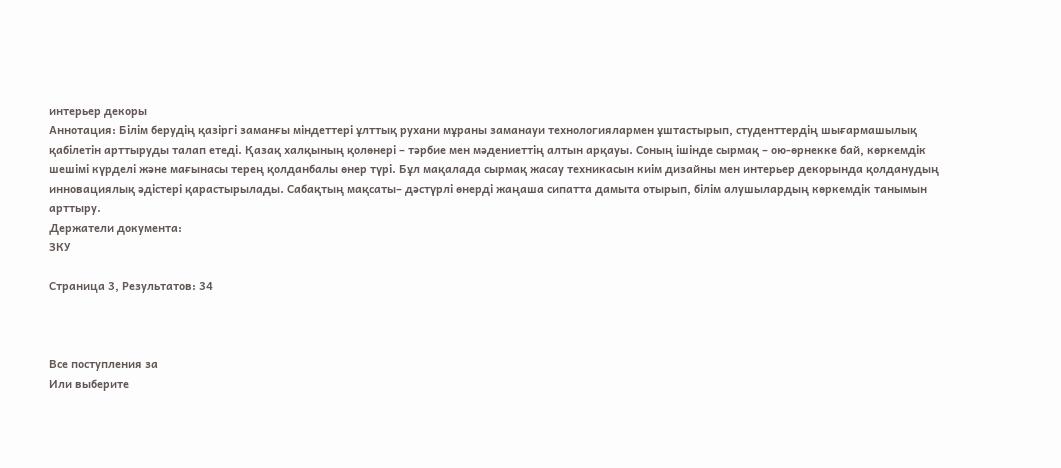интерьер декоры
Аннотация: Білім берудің қазіргі заманғы міндеттері ұлттық рухани мұраны заманауи технологиялармен ұштастырып, студенттердің шығармашылық қабілетін арттыруды талап етеді. Қазақ халқының қолөнері – тəрбие мен мəдениеттің алтын арқауы. Соның ішінде сырмақ – ою-өрнекке бай, көркемдік шешімі күрделі жəне мағынасы терең қолданбалы өнер түрі. Бұл мақалада сырмақ жасау техникасын киім дизайны мен интерьер декорында қолданудың инновациялық əдістері қарастырылады. Сабақтың мақсаты– дəстүрлі өнерді жаңаша сипатта дамыта отырып, білім алушылардың көркемдік танымын арттыру.
Держатели документа:
ЗКУ

Страница 3, Результатов: 34



Все поступления за
Или выберите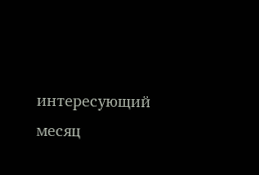интересующий месяц